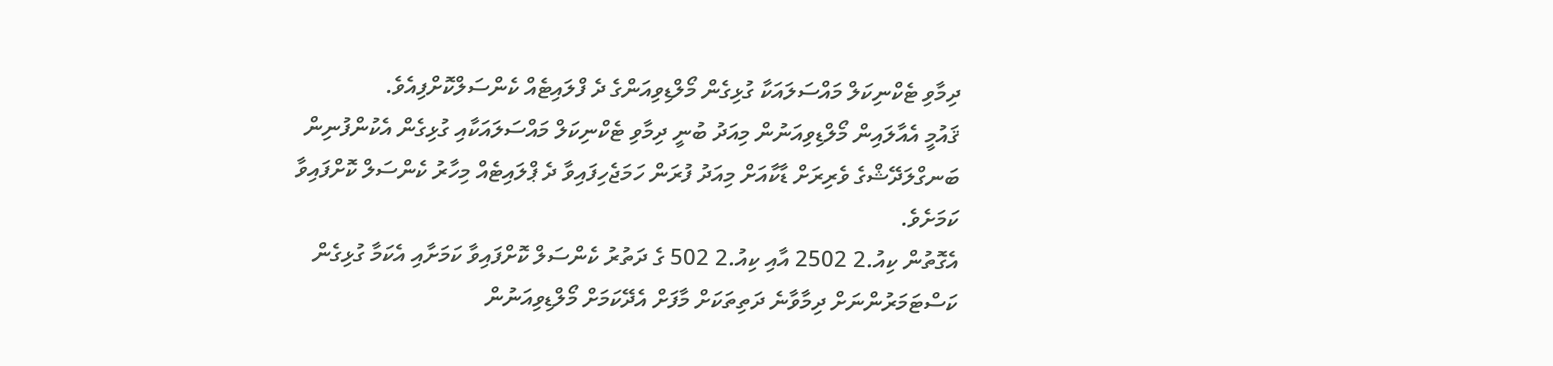ދިމާވި ޓެކްނިކަލް މައްސަލައަކާ ގުޅިގެން މޯލްޑިވިއަންގެ ދެ ފްލައިޓެއް ކެންސަލްކޮށްފިއެވެ.
ޤައުމީ އެއާލައިން މޯލްޑިވިއަނުން މިއަދު ބުނީ ދިމާވި ޓެކްނިކަލް މައްސަލައަކާއި ގުޅިގެން އެކުންފުނިން ބަނގްލަދޭޝްގެ ވެރިރަށް ޑާކާއަށް މިއަދު ފުރަން ހަމަޖެހިފައިވާ ދެ ޕްލައިޓެއް މިހާރު ކެންސަލް ކޮށްފައިވާ ކަމަށެވެ.
އެގޮތުން ކިއު.2 2502 އާއި ކިއު.2 502 ގެ ދަތުރު ކެންސަލް ކޮށްފައިވާ ކަމަށާއި އެކަމާ ގުޅިގެން ކަސްޓަމަރުންނަށް ދިމާވާނެ ދަތިތަކަށް މާފަށް އެދޭކަމަށް މޯލްޑިވިއަނުން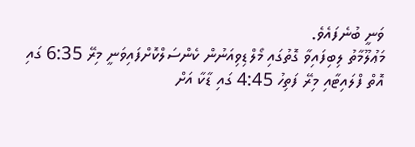ވަނީ ބުނެފައެވެ.
މަޢުލޫމާތު ލިބިފައިވާ ގޮތުގައި މޯލްޑިވިއަނުން ކެންސަލްކޮށްފައިވަނީ މިރޭ 6:35 ގައި އޮތް ފްލައިޓާއި މިރޭ ފަތިހު 4:45 ގައި ޑާކާ އަށް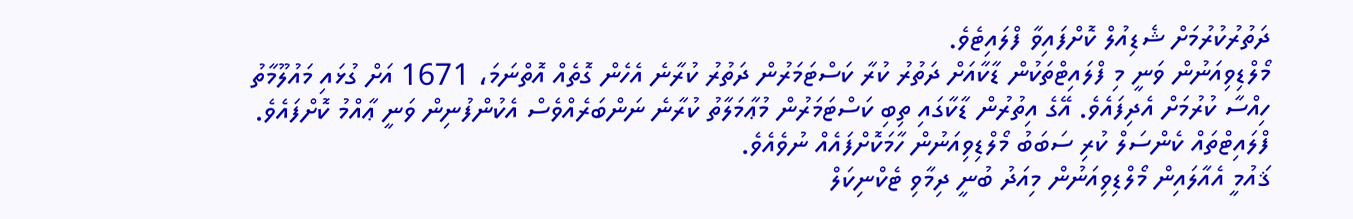ދަތުރުކުރުމަށް ޝެޑިއުލް ކޮށްފައިވާ ފްލައިޓެވެ.
މޯލްޑިވިއަނުން ވަނީ މި ފްލައިޓްތަކުން ޑާކާއަށް ދަތުރު ކުރާ ކަސްޓަމަރުން ދަތުރު ކުރާނެ އެހެން ގޮތެއް އޮތްނަމަ، 1671 އަށް ގުޅައި މައުލޫމާތު ހިއްސާ ކުރުމަށް އެދިފައެވެ. އޭގެ އިތުރުން ޑާކާގައި ތިބި ކަސްޓަމަރުން މުޢާމަލާތު ކުރާނެ ނަންބަރެއްވެސް އެކުންފުނިން ވަނީ ޢާއްމު ކޮށްފައެވެ.
ފްލައިޓްތައް ކެންސަލް ކުރި ސަބަބު މޯލްޑިވިއަނުން ހާމަކޮށްފައެއް ނުވެއެވެ.
ޤައުމީ އެއާލައިން މޯލްޑިވިއަނުން މިއަދު ބުނީ ދިމާވި ޓެކްނިކަލް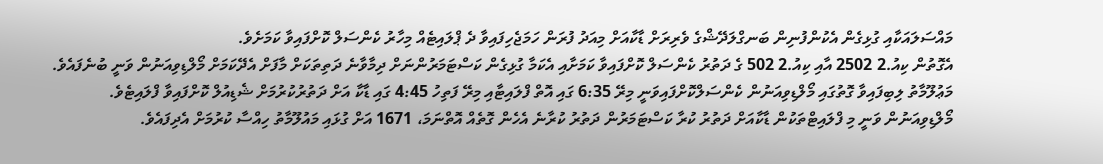މައްސަލައަކާއި ގުޅިގެން އެކުންފުނިން ބަނގްލަދޭޝްގެ ވެރިރަށް ޑާކާއަށް މިއަދު ފުރަން ހަމަޖެހިފައިވާ ދެ ޕްލައިޓެއް މިހާރު ކެންސަލް ކޮށްފައިވާ ކަމަށެވެ.
އެގޮތުން ކިއު.2 2502 އާއި ކިއު.2 502 ގެ ދަތުރު ކެންސަލް ކޮށްފައިވާ ކަމަށާއި އެކަމާ ގުޅިގެން ކަސްޓަމަރުންނަށް ދިމާވާނެ ދަތިތަކަށް މާފަށް އެދޭކަމަށް މޯލްޑިވިއަނުން ވަނީ ބުނެފައެވެ.
މަޢުލޫމާތު ލިބިފައިވާ ގޮތުގައި މޯލްޑިވިއަނުން ކެންސަލްކޮށްފައިވަނީ މިރޭ 6:35 ގައި އޮތް ފްލައިޓާއި މިރޭ ފަތިހު 4:45 ގައި ޑާކާ އަށް ދަތުރުކުރުމަށް ޝެޑިއުލް ކޮށްފައިވާ ފްލައިޓެވެ.
މޯލްޑިވިއަނުން ވަނީ މި ފްލައިޓްތަކުން ޑާކާއަށް ދަތުރު ކުރާ ކަސްޓަމަރުން ދަތުރު ކުރާނެ އެހެން ގޮތެއް އޮތްނަމަ، 1671 އަށް ގުޅައި މައުލޫމާތު ހިއްސާ ކުރުމަށް އެދިފައެވެ.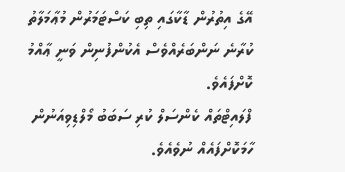އޭގެ އިތުރުން ޑާކާގައި ތިބި ކަސްޓަމަރުން މުޢާމަލާތު ކުރާނެ ނަންބަރެއްވެސް އެކުންފުނިން ވަނީ ޢާއްމު ކޮށްފައެވެ.
ފްލައިޓްތައް ކެންސަލް ކުރި ސަބަބު މޯލްޑިވިއަނުން ހާމަކޮށްފައެއް ނުވެއެވެ.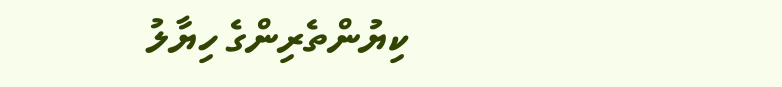ކިޔުންތެރިންގެ ހިޔާލު